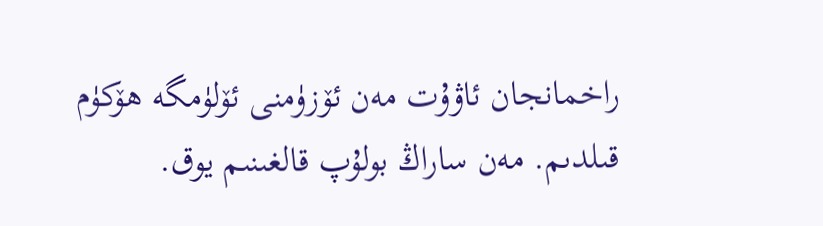راخمانجان ئاۋۇت مەن ئۆزۈمنى ئۆلۈمگە ھۆكۈم قىلدىم. مەن ساراڭ بولۇپ قالغىنىم يوق.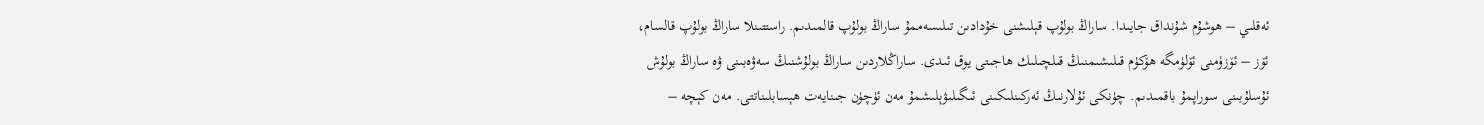ئەقلىي – ھوشۇم شۇنداق جايىدا. ساراڭ بولۇپ قېلىشنى خۇدادىن تىلىسەممۇ ساراڭ بولۇپ قالمىدىم. راستتىنلا ساراڭ بولۇپ قالسام، ئۆز – ئۆزۈمنى ئۆلۈمگە ھۆكۈم قىلىشىمنىڭ قىلچىلىك ھاجىتى يوق ئىدى. ساراڭلاردىن ساراڭ بولۇشنىڭ سەۋەبىنى ۋە ساراڭ بولۇش ئۇسلۇبىنى سوراپمۇ باقمىدىم. چۈنكى ئۇلارنىڭ ئەركىنلىكىنى ئىگىلىۋېلىشمۇ مەن ئۈچۈن جىنايەت ھېسابلىناتتى. مەن كېچە –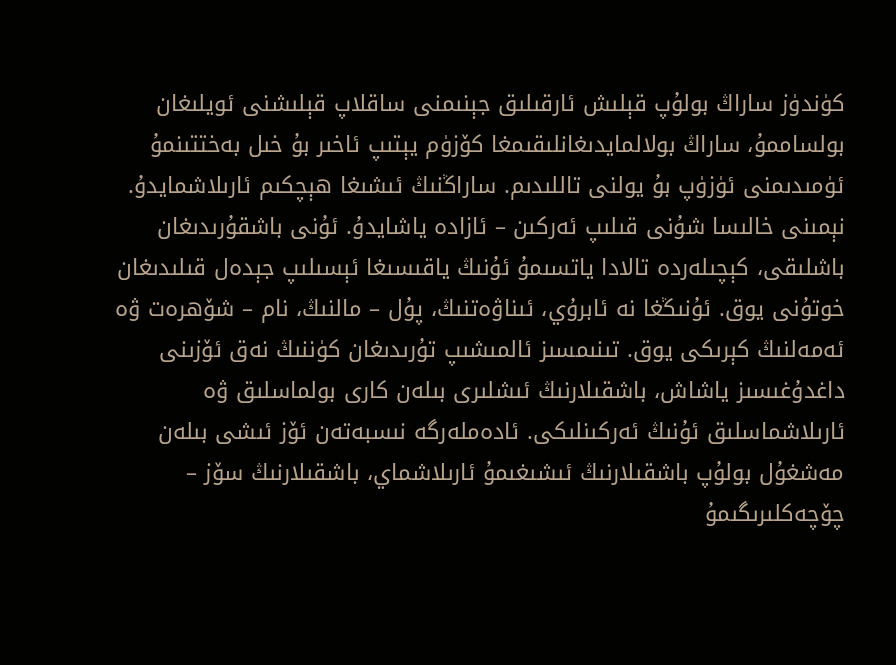كۈندۈز ساراڭ بولۇپ قېلىش ئارقىلىق جېنىمنى ساقلاپ قېلىشنى ئويلىغان بولساممۇ، ساراڭ بولالمايدىغانلىقىمغا كۆزۈم يېتىپ ئاخىر بۇ خىل بەختتىنمۇ ئۈمىدىمنى ئۈزۈپ بۇ يولنى تاللىدىم. ساراڭنىڭ ئىشىغا ھېچكىم ئارىلاشمايدۇ. نېمىنى خالىسا شۇنى قىلىپ ئەركىن – ئازادە ياشايدۇ. ئۇنى باشقۇرىدىغان باشلىقى، كېچىلەردە تالادا ياتسىمۇ ئۇنىڭ ياقىسىغا ئېسىلىپ جېدەل قىلىدىغان خوتۇنى يوق. ئۇنىڭغا نە ئابرۇي، ئىناۋەتنىڭ، پۇل – مالنىڭ، نام – شۆھرەت ۋە ئەمەلنىڭ كېرىكى يوق. تىنىمسىز ئالمىشىپ تۇرىدىغان كۈننىڭ نەق ئۆزىنى داغدۇغىسىز ياشاش، باشقىلارنىڭ ئىشلىرى بىلەن كارى بولماسلىق ۋە ئارىلاشماسلىق ئۇنىڭ ئەركىنلىكى. ئادەملەرگە نىسبەتەن ئۆز ئىشى بىلەن مەشغۇل بولۇپ باشقىلارنىڭ ئىشىغىمۇ ئارىلاشماي، باشقىلارنىڭ سۆز – چۆچەكلىرىگىمۇ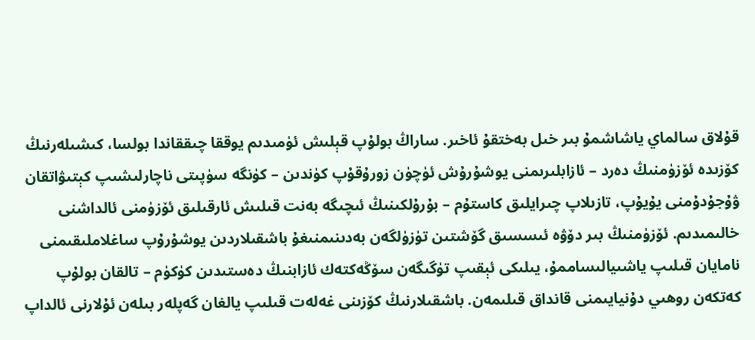قۇلاق سالماي ياشاشمۇ بىر خىل بەختقۇ ئاخىر. ساراڭ بولۇپ قېلىش ئۈمىدىم يوققا چىققاندا بولسا، كىشىلەرنىڭ كۆزىدە ئۆزۈمنىڭ دەرد – ئازابلىرىمنى يوشۇرۇش ئۈچۈن زورۇقۇپ كۈندىن – كۈنگە سۈپىتى ناچارلىشىپ كېتىۋاتقان ۋۇجۇدۇمنى يۇيۇپ، تازىلاپ چىرايلىق كاستۇم – بۇرۇلكىنىڭ ئىچىگە بەنت قىلىش ئارقىلىق ئۆزۈمنى ئالداشنى خالىمىدىم. ئۆزۈمنىڭ بىر دۆۋە ئىسسىق گۆشتىن تۈزۈلگەن بەدىنىمنىغۇ باشقىلاردىن يوشۇرۇپ ساغلاملىقىمنى نامايان قىلىپ ياشىيالىساممۇ، يىلىكى ئېقىپ تۈگىگەن سۆڭەكتەك ئازابنىڭ دەستىدىن كۈكۈم – تالقان بولۇپ كەتكەن روھىي دۇنيايىمنى قانداق قىلىمەن. باشقىلارنىڭ كۆزىنى غەلەت قىلىپ يالغان گەپلەر بىلەن ئۇلارنى ئالداپ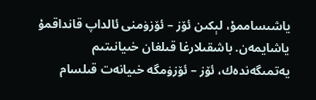ياشىساممۇ، لېكىن ئۆز – ئۆزۈمنى ئالداپ قانداقمۇ ياشايمەن. باشقىلارغا قىلغان خىيانىتىم يەتمىگەندەك، ئۆز – ئۆزۈمگە خىيانەت قىلسام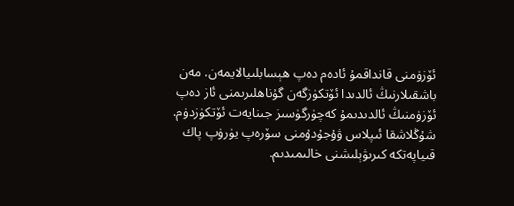ئۆزۈمنى قانداقمۇ ئادەم دەپ ھېسابلىيالايمەن. مەن باشقىلارنىڭ ئالدىدا ئۆتكۈزگەن گۇناھلىرىمنى ئاز دەپ ئۆزۈمنىڭ ئالدىدىمۇ كەچۈرگۈسىز جىنايەت ئۆتكۈزدۈم. شۇڭلاشقا ئىپلاس ۋۇجۇدۇمنى سۆرەپ يۈرۈپ پاك قىياپەتكە كىرىۋېلىشنى خالىمىدىم.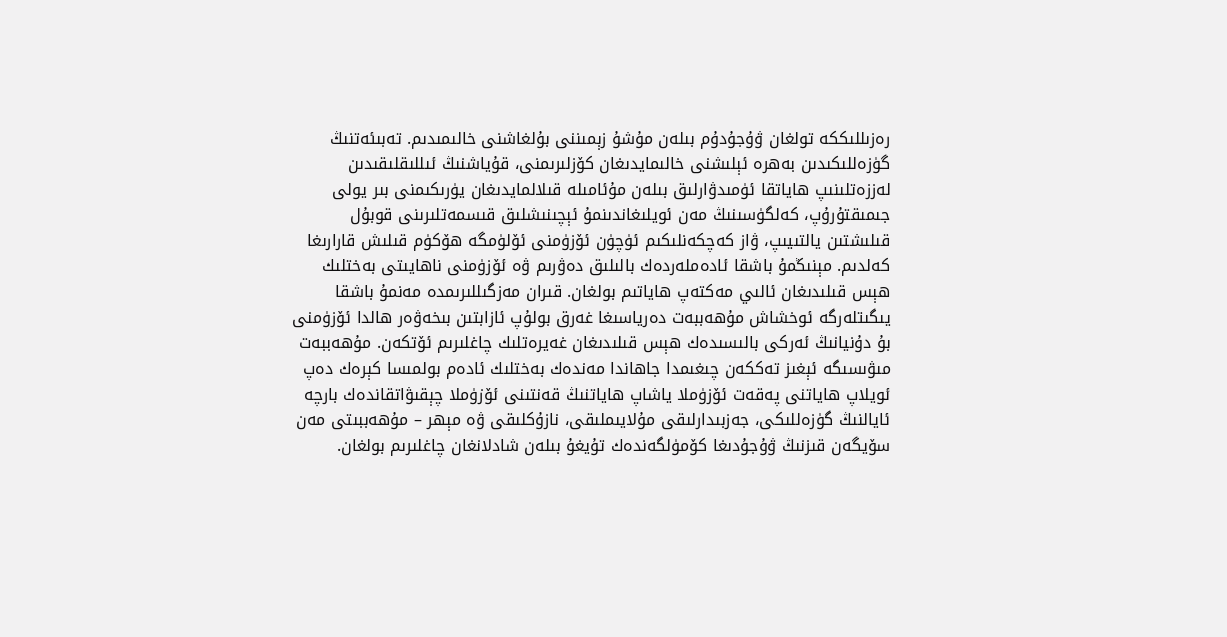رەزىللىككە تولغان ۋۇجۇدۇم بىلەن مۇشۇ زېمىننى بۇلغاشنى خالىمىدىم. تەبىئەتنىڭ گۈزەللىكىدىن بەھرە ئېلىشنى خالىمايدىغان كۆزلىرىمنى، قۇياشنىڭ ئىللىقلىقىدىن لەززەتلىنىپ ھاياتقا ئۈمىدۋارلىق بىلەن مۇئامىلە قىلالمايدىغان يۈرىكىمنى بىر يولى جىمىقتۇرۇپ، كەلگۈسىنىڭ مەن ئويلىغاندىنمۇ ئېچىنىشلىق قىسمەتلىرىنى قوبۇل قىلىشتىن يالتىيىپ، ۋاز كەچكەنلىكىم ئۈچۈن ئۆزۈمنى ئۆلۈمگە ھۆكۈم قىلىش قارارىغا كەلدىم. مېنىڭمۇ باشقا ئادەملەردەك بالىلىق دەۋرىم ۋە ئۆزۈمنى ناھايىتى بەختلىك ھېس قىلىدىغان ئالىي مەكتەپ ھاياتىم بولغان. قىران مەزگىللىرىمدە مەنمۇ باشقا يىگىتلەرگە ئوخشاش مۇھەببەت دەرياسىغا غەرق بولۇپ ئازابتىن بىخەۋەر ھالدا ئۆزۈمنى بۇ دۇنيانىڭ ئەركى بالىسىدەك ھېس قىلىدىغان غەيرەتلىك چاغلىرىم ئۆتكەن. مۇھەببەت مىۋىسىگە ئېغىز تەككەن چىغىمدا جاھاندا مەندەك بەختلىك ئادەم بولمىسا كېرەك دەپ ئويلاپ ھاياتنى پەقەت ئۆزۈملا ياشاپ ھاياتنىڭ قەنتىنى ئۆزۈملا چېقىۋاتقاندەك بارچە ئايالنىڭ گۈزەللىكى، جەزبىدارلىقى مۇلايىملىقى، نازۇكلىقى ۋە مېھر – مۇھەببىتى مەن سۆيگەن قىزنىڭ ۋۇجۇدىغا كۆمۈلگەندەك تۇيغۇ بىلەن شادلانغان چاغلىرىم بولغان.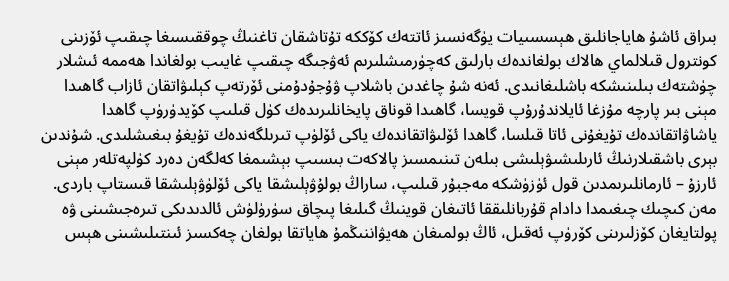بىراق ئاشۇ ھاياجانلىق ھېسسىيات يۈگەنسىز ئاتتەك كۆككە تۇتاشقان تاغنىڭ چوققىسىغا چىقىپ ئۆزىنى كونترول قىلالماي ھالاك بولغاندەك بارلىق كەچۈرمىشلىرىم ئەۋجىگە چىقىپ غايىب بولغاندا ھەممە ئىشلار چۈشتەك بىلىنىشكە باشلىغانىدى. ئەنە شۇ چاغدىن باشلاپ ۋۇجۇدۇمنى ئۆرتەپ كېلىۋاتقان ئازاب گاھىدا مېنى بىر پارچە مۇزغا ئايلاندۇرۇپ قويسا، گاھىدا قوناق پايخانلىرىدەك كۈل قىلىپ كۆيدۈرۈپ گاھدا ياشاۋاتقاندەك تۇيغۇنى ئاتا قىلسا، گاھدا ئۆلىۋاتقاندەك ياكى ئۆلۈپ تىرىلگەندەك تۇيغۇ بىغىشلىدى. شۇندىن بېرى باشقىلارنىڭ ئارىلىشىۋېلىشى بىلەن تىنىمسىز پالاكەت بىسىپ بېشىمغا كەلگەن دەرد كۈلپەتلەر مېنى ئارزۇ – ئارمانلىرىمدىن قول ئۈزۈشكە مەجبۇر قىلىپ، ساراڭ بولۇۋېلىشقا ياكى ئۆلۈۋېلىشقا قىستاپ باردى. مەن كىچىك چىغىمدا دادام قۇربانلىققا ئاتىغان قوينىڭ گىلىغا پىچاق سۈرۈلۈش ئالدىدىكى تىرەجىشىنى ۋە پولتايغان كۆزلىرىنى كۆرۈپ ئەقىل، ئاڭ بولمىغان ھەيۋاننىڭمۇ ھاياتقا بولغان چەكسىز ئىنتىلىشىنى ھېس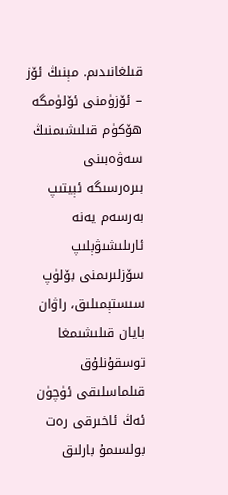قىلغانىدىم. مېنىڭ ئۆز – ئۆزۈمنى ئۆلۈمگە ھۆكۈم قىلىشىمنىڭ سەۋەبىنى بىرەرسىگە ئېيتىپ بەرسەم يەنە ئارىلىشىۋېلىپ سۆزلىرىمنى بۆلۈپ سىستېمىلىق، راۋان بايان قىلىشىمغا توسقۇنلۇق قىلماسلىقى ئۈچۈن ئەڭ ئاخىرقى رەت بولسىمۇ بارلىق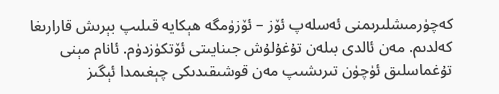كەچۈرمىشلىرىمنى ئەسلەپ ئۆز – ئۆزۈمگە ھېكايە قىلىپ بېرىش قارارىغا كەلدىم. مەن ئالدى بىلەن تۇغۇلۇش جىنايىتى ئۆتكۈزدۈم. ئانام مېنى تۇغماسلىق ئۈچۈن تىرىشىپ مەن قوشىقىدىكى چېغىمدا ئېگىز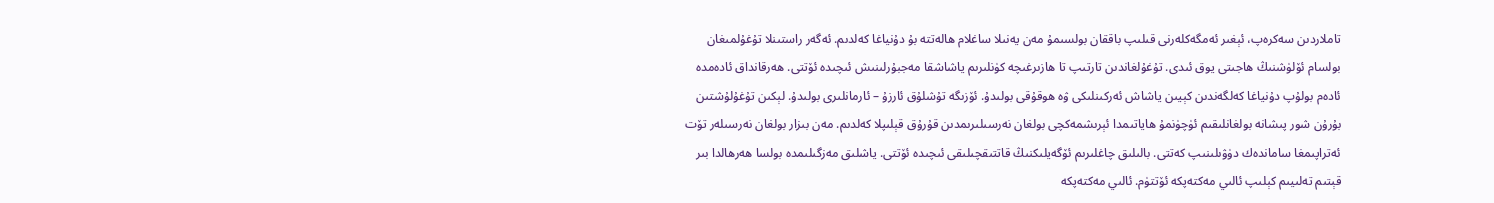تاملاردىن سەكرەپ، ئېغىر ئەمگەكلەرنى قىلىپ باققان بولسىمۇ مەن يەنىلا ساغلام ھالەتتە بۇ دۇنياغا كەلدىم. ئەگەر راستىنلا تۇغۇلمىغان بولسام ئۆلۈشنىڭ ھاجىتى يوق ئىدى. تۇغۇلغاندىن تارتىپ تا ھازىرغىچە كۈنلىرىم ياشاشقا مەجبۇرلىنىش ئىچىدە ئۆتتى. ھەرقانداق ئادەمدە ئادەم بولۇپ دۇنياغا كەلگەندىن كېيىن ياشاش ئەركىنلىكى ۋە ھوقۇقى بولىدۇ. ئۆزىگە تۇشلۇق ئارزۇ – ئارمانلىرى بولىدۇ. لېكىن تۇغۇلۇشتىن بۇرۇن شور پىشانە بولغانلىقىم ئۈچۈنمۇ ھاياتىمدا ئېرىشمەكچى بولغان نەرسىلىرىمدىن قۇرۇق قېلىپلا كەلدىم. مەن بىزار بولغان نەرسىلەر تۆت ئەتراپىمغا ساماندەك دۈۋىلىنىپ كەتتى. بالىلىق چاغلىرىم ئۆگەيلىكنىڭ قاتتىقچىلىقى ئىچىدە ئۆتتى. ياشلىق مەزگىلىمدە بولسا ھەرھالدا بىر قېتىم تەلىيىم كېلىپ ئالىي مەكتەپكە ئۆتتۈم. ئالىي مەكتەپكە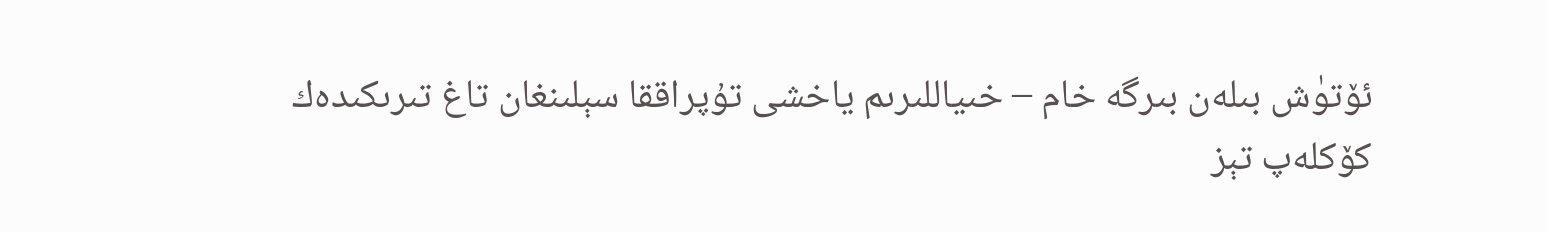ئۆتۈش بىلەن بىرگە خام – خىياللىرىم ياخشى تۇپراققا سېلىنغان تاغ تىرىكىدەك كۆكلەپ تېز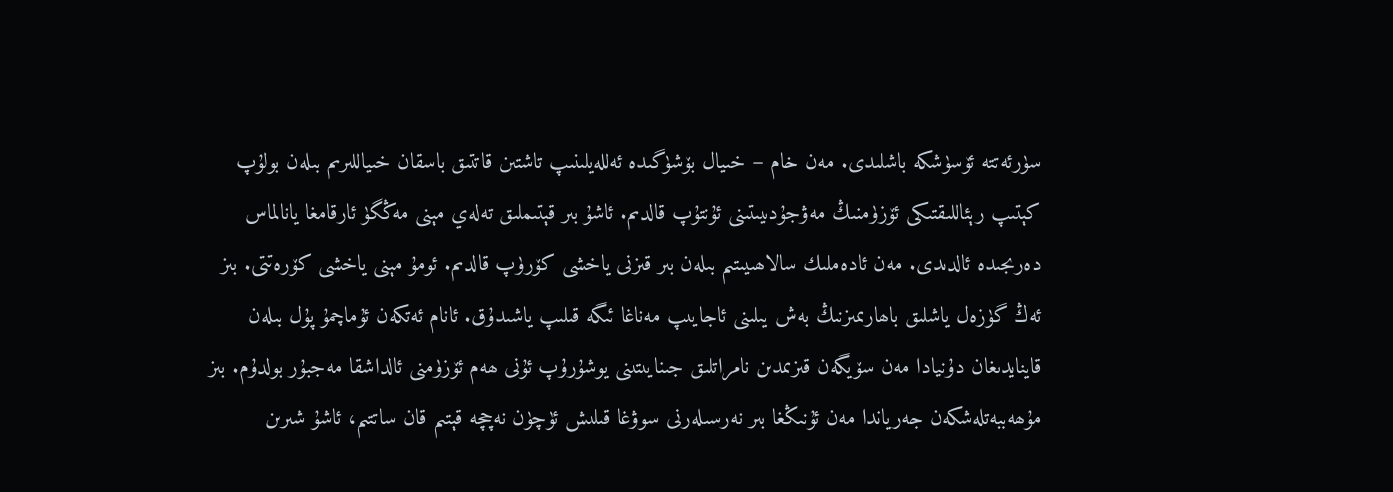سۈرئەتتە ئۆسۈشكە باشلىدى. مەن خام – خىيال بۆشۈگىدە ئەللەيلىنىپ تاشتىن قاتتىق باسقان خىياللىرىم بىلەن بولۇپ كېتىپ رېئاللىقتىكى ئۆزۈمنىڭ مەۋجۇدىيىتىنى ئۇنتۇپ قالدىم. ئاشۇ بىر قېتىملىق تەلەي مېنى مەڭگۈ ئارقامغا يانالماس دەرىجىدە ئالدىدى. مەن ئادەملىك سالاھىيىتىم بىلەن بىر قىزنى ياخشى كۆرۈپ قالدىم. ئومۇ مېنى ياخشى كۆرەتتى. بىز ئەڭ گۈزەل ياشلىق باھارىمىزنىڭ بەش يىلىنى ئاجايىپ مەناغا ئىگە قىلىپ ياشىدۇق. ئانام ئەتكەن ئۇماچمۇ پۇل بىلەن قاينايدىغان دۇنيادا مەن سۆيگەن قىزىمدىن نامراتلىق جىنايىتىنى يوشۇرۇپ ئۇنى ھەم ئۆزۈمنى ئالداشقا مەجبۇر بولدۇم. بىز مۇھەببەتلەشكەن جەرياندا مەن ئۇنىڭغا بىر نەرسىلەرنى سوۋغا قىلىش ئۈچۈن نەچچە قېتىم قان ساتتىم، ئاشۇ شىرىن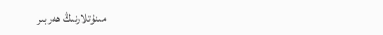مىنۇتلارنىڭ ھەربىر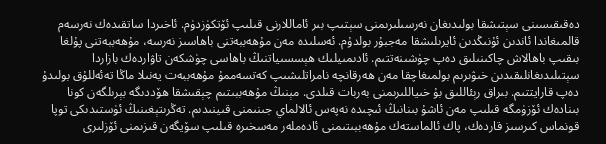دەقىقىسىنى سېتىشقا بولىدىغان نەرسىلىرىمنى سېتىپ بىر ئاماللارنى قىلىپ ئۆتكۈزدۈم. ئاخىردا ساتقىدەك نەرسەم قالمىغاندا ئاندىن ئۇنىڭدىن ئايرىلىشقا مەجبۇر بولدۇم. ئەسلىدە مەن مۇھەببەتنى باھاسىز نەرسە، مۇھەببەتنى پۇلغا بىقىپ باھالاش چاكىنىلىق دەپ چۈشىنەتتىم. ئادىمىيلىك ھېسسىياتنىڭ باھاسى چۈشكەن تاۋاردەك بازاردا سېتىلىدىغانلىقىدىن خىۋىرىم بولمىغاچقا مەن ھەرقانچە نامراتلىشىپ كەتسەممۇ مۇھەببەت يەنىلا ماڭا تەئەللۇق بولىدۇ دەپ قارايتتىم. بىراق رېئاللىق بۇ خىياللىرىمنى بەربات قىلدى. مېنىڭ مۇھەببىتىم چېقىشقا ھۆددىگە بېرىلگەن كونا بىنادەك ئۆزۈمگە قىلىپ مەن ئاشۇ بىنانىڭ ئىچىدە نەپەس ئالالماي جىنىمنى قىينىدىم. تەڭرىتېغىنىڭ ئۈستىدىكى توپا قونماس كىرسىز قاردەك، پاك ئالماستەك مۇھەببىتىمنى ئادەملەر مەسخىرە قىلىپ سۆيگەن قىزىمنى ئۆزلىرى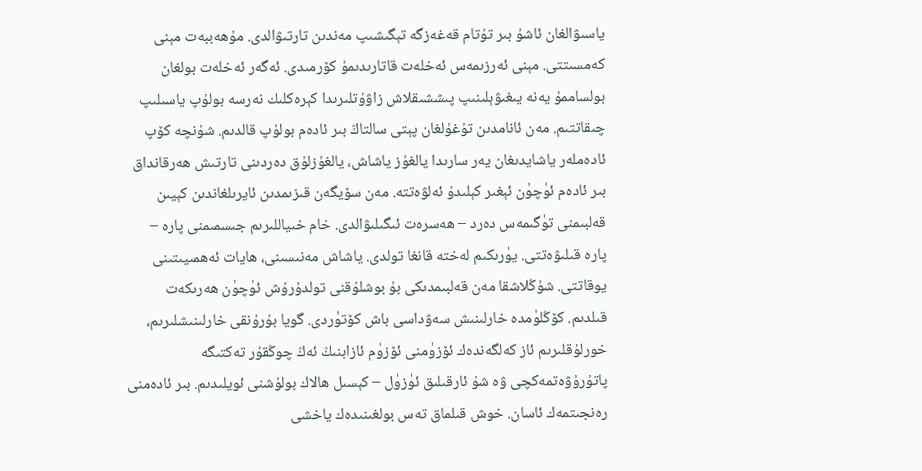ياسىۋالغان ئاشۇ بىر تۇتام قەغەزگە تېگىشىپ مەندىن تارتىۋالدى. مۇھەببەت مېنى كەمسىتتى. مېنى ئەرزىمەس ئەخلەت قاتارىدىمۇ كۆرمىدى. ئەگەر ئەخلەت بولغان بولساممۇ يەنە يىغىۋېلىنىپ پىششىقلاش زاۋۇتلىرىدا كېرەكلىك نەرسە بولۇپ ياسىلىپ چىقاتتىم. مەن ئانامدىن تۇغۇلغان پېتى سالتاڭ بىر ئادەم بولۇپ قالدىم. شۇنچە كۆپ ئادەملەر ياشايدىغان يەر سارىدا يالغۇز ياشاش، يالغۇزلۇق دەردىنى تارتىش ھەرقانداق بىر ئادەم ئۈچۈن ئېغىر كېلىدۇ ئەلۋەتتە. مەن سۆيگەن قىزىمدىن ئايرىلغاندىن كېيىن قەلبىمنى تۈگىمەس دەرد – ھەسرەت ئىگىلىۋالدى. خام خىياللىرىم جىسمىمنى پارە – پارە قىلىۋەتتى. يۈرىكىم لەختە قانغا تولدى. ياشاش مەنىسىنى، ھايات ئەھمىيىتىنى يوقاتتى. شۇڭلاشقا مەن قەلبىمدىكى بۇ بوشلۇقنى تولدۇرۇش ئۈچۈن ھەرىكەت قىلدىم. كۆڭلۈمدە خارلىنىش سەۋداسى باش كۆتۈردى. گويا بۇرۇنقى خارلىنىشلىرىم، خورلۇقلىرىم ئاز كەلگەندەك ئۆزۈمنى ئۆزۈم ئازابنىڭ ئەڭ چوڭقۇر تەكتىگە پاتۇرۇۋەتمەكچى ۋە شۇ ئارقىلىق ئۈزۈل – كېسىل ھالاك بولۇشنى ئويلىدىم. بىر ئادەمنى رەنجىتمەك ئاسان. خوش قىلماق تەس بولغىنىدەك ياخشى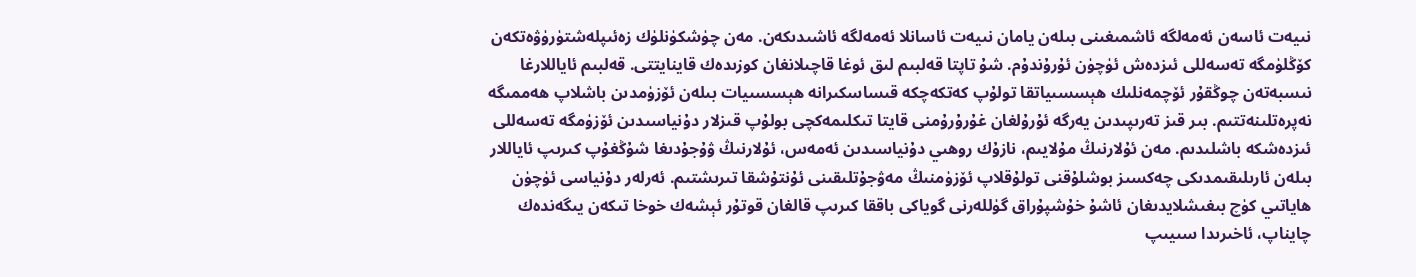نىيەت ئاسەن ئەمەلگە ئاشمىغىنى بىلەن يامان نىيەت ئاسانلا ئەمەلگە ئاشىدىكەن. مەن چۈشكۈنلۈك زەئىپلەشتۈرۈۋەتكەن كۆڭلۈمگە تەسەللى ئىزدەش ئۈچۈن ئۇرۇندۇم. شۇ تاپتا قەلبىم لىق ئوغا قاچىلانغان كوزىدەك قاينايتتى. قەلبىم ئاياللارغا نىسبەتەن چوڭقۇر ئۆچمەنلىك ھېسسىياتقا تولۇپ كەتكەچكە قىساسكىرانە ھېسسىيات بىلەن ئۆزۈمدىن باشلاپ ھەممىگە نەپرەتلىنەتتىم. بىر قىز تەرىپىدىن يەرگە ئۇرۇلغان غۇرۇرۇمنى قايتا تىكلىمەكچى بولۇپ قىزلار دۇنياسىدىن ئۆزۈمگە تەسەللى ئىزدەشكە باشلىدىم. مەن ئۇلارنىڭ مۇلايىم، نازۇك روھىي دۇنياسىدىن ئەمەس، ئۇلارنىڭ ۋۇجۇدىغا شۇڭغۇپ كىرىپ ئاياللار بىلەن ئارىلىقىمدىكى چەكسىز بوشلۇقنى تولۇقلاپ ئۆزۈمنىڭ مەۋجۇتلىقىنى ئۇنتۇشقا تىرىشتىم. ئەرلەر دۇنياسى ئۈچۈن ھاياتىي كۈچ بىغىشلايدىغان ئاشۇ خۇشپۇراق گۈللەرنى گوياكى باققا كىرىپ قالغان قوتۇر ئېشەك خوخا تىكەن يىگەندەك چايناپ، ئاخىرىدا سىيىپ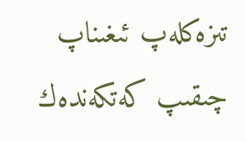تىزەكلەپ ئىغىناپ چىقىپ كەتكەندەك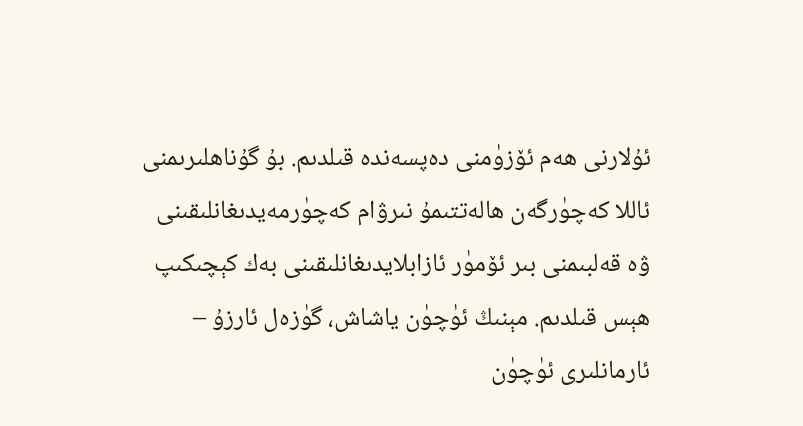ئۇلارنى ھەم ئۆزۈمنى دەپسەندە قىلدىم. بۇ گۇناھلىرىمنى ئاللا كەچۈرگەن ھالەتتىمۇ نىرۋام كەچۈرمەيدىغانلىقىنى ۋە قەلبىمنى بىر ئۆمۈر ئازابلايدىغانلىقىنى بەك كېچىكىپ ھېس قىلدىم. مېنىڭ ئۈچۈن ياشاش، گۈزەل ئارزۇ – ئارمانلىرى ئۈچۈن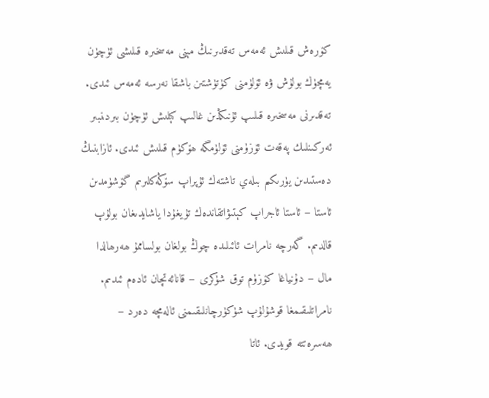كۆرەش قىلىش ئەمەس تەقدىرنىڭ مېنى مەسخىرە قىلىشى ئۈچۈن يەمچۈك بولۇش ۋە ئۆلۈمنى كۈتۈشتىن باشقا نەرسە ئەمەس ئىدى. تەقدىرنى مەسخىرە قىلىپ ئۇنىڭدىن غالىپ كېلىش ئۈچۈن بىردىنبىر ئەركىنلىك پەقەت ئۆزۈمنى ئۆلۈمگە ھۆكۈم قىلىش ئىدى. ئازابنىڭ دەستىدىن يۈرىكىم بىلەي تاشتەك ئۇپراپ سۆڭەكلىرىم گۆشۈمدىن ئاستا – ئاستا ئاجراپ كېتىۋاتقاندەك تۇيغۇدا ياشايدىغان بولۇپ قالدىم. گەرچە نامرات ئائىلىدە چوڭ بولغان بولساممۇ ھەرھالدا مال – دۇنياغا كۆزۈم توق شۈكرى – قانائەتچان ئادەم ئىدىم. نامراتلىقىمغا قوشۇلۇپ شۈكۈرچانلىقىمنى ئالەمچە دەرد – ھەسرەتتە قويدى. ئاتا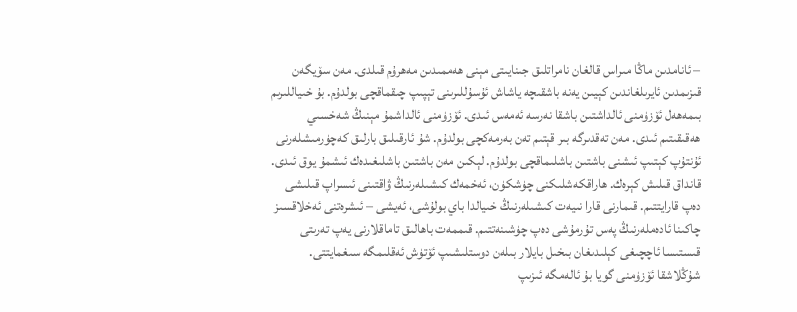– ئانامدىن ماڭا مىراس قالغان نامراتلىق جىنايىتى مېنى ھەممىدىن مەھرۇم قىلدى. مەن سۆيگەن قىزىمدىن ئايرىلغاندىن كېيىن يەنە باشقىچە ياشاش ئۇسۇللىرىنى تېپىپ چىقماقچى بولدۇم. بۇ خىياللىرىم بىمەھەل ئۆزۈمنى ئالداشتىن باشقا نەرسە ئەمەس ئىدى. ئۆزۈمنى ئالداشمۇ مېنىڭ شەخسىي ھەقىقىتىم ئىدى. مەن تەقدىرگە بىر قېتىم تەن بەرمەكچى بولدۇم. شۇ ئارقىلىق بارلىق كەچۈرمىشلەرنى ئۇنتۇپ كېتىپ ئىشنى باشتىن باشلىماقچى بولدۇم. لېكىن مەن باشتىن باشلىغىدەك ئىشمۇ يوق ئىدى. قانداق قىلىش كېرەك. ھاراقكەشلىكنى چۈشكۈن، ئەخمەك كىشىلەرنىڭ ۋاقتىنى ئىسراپ قىلىشى دەپ قارايتتىم. قىمارنى قارا نىيەت كىشىلەرنىڭ خىيالدا باي بولۇشى، ئەيشى – ئىشرەتنى ئەخلاقسىز چاكىنا ئادەملەرنىڭ پەس تۇرمۇشى دەپ چۈشىنەتتىم. قىممەت باھالىق تاماقلارنى يەپ تەرىتى قىستىسا ئاچچىغى كېلىدىغان بىخىل بايلار بىلەن دوستلىشىپ ئۆتۈش ئەقلىمگە سىغمايتتى. شۇڭلاشقا ئۆزۈمنى گويا بۇ ئالەمگە ئىزىپ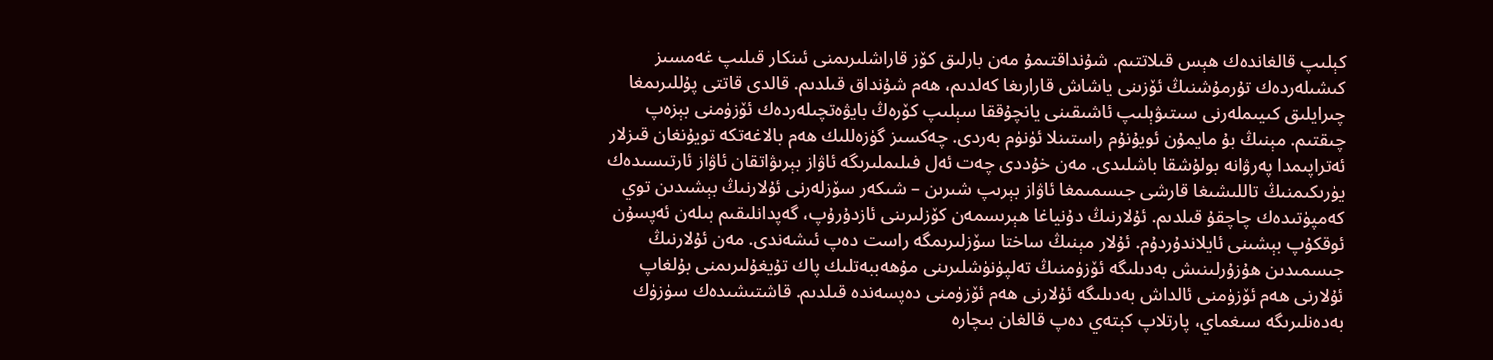كېلىپ قالغاندەك ھېس قىلاتتىم. شۇنداقتىمۇ مەن بارلىق كۆز قاراشلىرىمنى ئىنكار قىلىپ غەمسىز كىشىلەردەك تۇرمۇشنىڭ ئۆزىنى ياشاش قارارىغا كەلدىم، ھەم شۇنداق قىلدىم. قالدى قاتتى پۇللىرىمغا چىرايلىق كىيىملەرنى سىتىۋېلىپ ئاشىقىنى يانچۇققا سېلىپ كۆرەڭ بايۋەتچىلەردەك ئۆزۈمنى بېزەپ چىقتىم. مېنىڭ بۇ مايمۇن ئويۇنۇم راستىنلا ئۈنۈم بەردى. چەكسىز گۈزەللىك ھەم بالاغەتكە تويۇنغان قىزلار ئەتراپىمدا پەرۋانە بولۇشقا باشلىدى. مەن خۇددى چەت ئەل فىلىملىرىگە ئاۋاز بېرىۋاتقان ئاۋاز ئارتىسىدەك يۈرىكىمنىڭ تاللىشىغا قارشى جىسمىمغا ئاۋاز بېرىپ شىرىن – شىكەر سۆزلەرنى ئۇلارنىڭ بېشىدىن توي كەمپۈتىدەك چاچقۇ قىلدىم. ئۇلارنىڭ دۇنياغا ھېرىسمەن كۆزلىرىنى ئازدۇرۇپ، گەپدانلىقىم بىلەن ئەپسۇن ئوقكۇپ بېشىنى ئايلاندۇردۇم. ئۇلار مېنىڭ ساختا سۆزلىرىمگە راست دەپ ئىشەندى. مەن ئۇلارنىڭ جىسمىدىن ھۇزۇرلىنىش بەدىلىگە ئۆزۈمنىڭ تەلپۈنۈشلىرىنى مۇھەببەتلىك پاك تۇيغۇلىرىمنى بۇلغاپ ئۇلارنى ھەم ئۆزۈمنى ئالداش بەدىلىگە ئۇلارنى ھەم ئۆزۈمنى دەپسەندە قىلدىم. قاشتىشىدەك سۈزۈك بەدەنلىرىگە سىغماي، پارتلاپ كېتەي دەپ قالغان بىچارە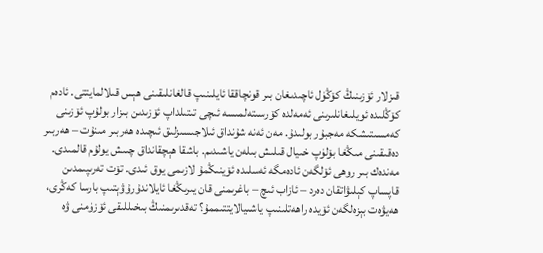قىزلار ئۆزىنىڭ كۆڭۈل ئاچىدىغان بىر قونچاققا ئايلىنىپ قالغانلىقىنى ھېس قىلالمايتتى. ئادەم كۆڭلىدە ئويلىغانلىرىنى ئەمەلدە كۆرسىتەلمىسە ئىچى تىتىلداپ ئۆزىدىن بىزار بولۇپ ئۆزىنى كەمسىتىشكە مەجبۇر بولىدۇ. مەن ئەنە شۇنداق ئىلاجىسىزلىق ئىچىدە ھەربىر مىنۇت – ھەربىر دەقىقىنى مىڭغا بۆلۈپ خىيال قىلىش بىلەن ياشىدىم. باشقا ھېچقانداق چىىش يولۇم قالمىدى. مەندەك بىر روھى ئۆلگەن ئادەمگە ئەسلىدە ئۆينىڭمۇ لازىمى يوق ئىدى. تۆت تەرىپىمدىن قاپساپ كېلىۋاتقان دەرد – ئازاب ئىچ – باغرىمنى قان يىرىڭغا ئايلاندۇرۇۋېتىپ بارسا كەڭرى، ھەيۋەت بېزەلگەن ئۆيدە راھەتلىنىپ ياشىيالايتتىممۇ؟ تەقدىرىمنىڭ بىخىللىقى ئۆزۈمنى ۋە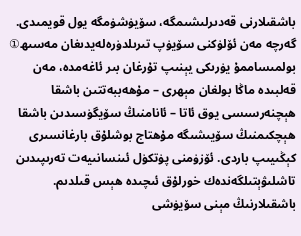باشقىلارنى قەدىرلىشىمگە، سۆيۈشۈمگە يول قويمىدى. گەرچە مەن ئۆلۈكنى سۆيۈپ تىرىلدۈرەلەيدىغان مەسىھ① بولمىساممۇ يۈرىكى يېنىپ تۇرغان بىر ئاغەمدە، مەن قەلبىدە ماڭا بولغان مېھرى – مۇھەببەتتىن باشقا ھېچنەرسىسى يوق ئاتا – ئانامنىڭ سۆيگۈسىدىن باشقا ھېچكىمنىڭ سۆيىشىگە مۇھتاج بوشلۇق بارغانسىرى كېڭىيىپ باردى. ئۆزۈمنى پۈتكۈل ئىنسانىيەت تەرىپىدىن تاشلىۋېتىلگەندەك خورلۇق ئىچىدە ھېس قىلدىم. باشقىلارنىڭ مېنى سۆيۈشى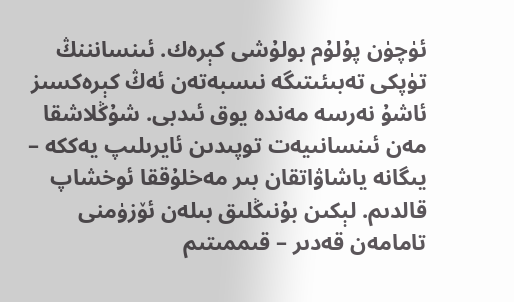ئۈچۈن پۇلۇم بولۇشى كېرەك. ئىنسانننڭ تۈپكى تەبىئىتىگە نىسبەتەن ئەڭ كېرەكسىز ئاشۇ نەرسە مەندە يوق ئىدبى. شۇڭلاشقا مەن ئىنسانىيەت توپىدىن ئايرىلىپ يەككە – يىگانە ياشاۋاتقان بىر مەخلۇققا ئوخشاپ قالدىم. لېكىن بۇنىڭلىق بىلەن ئۆزۈمنى تامامەن قەدىر – قىممىتىم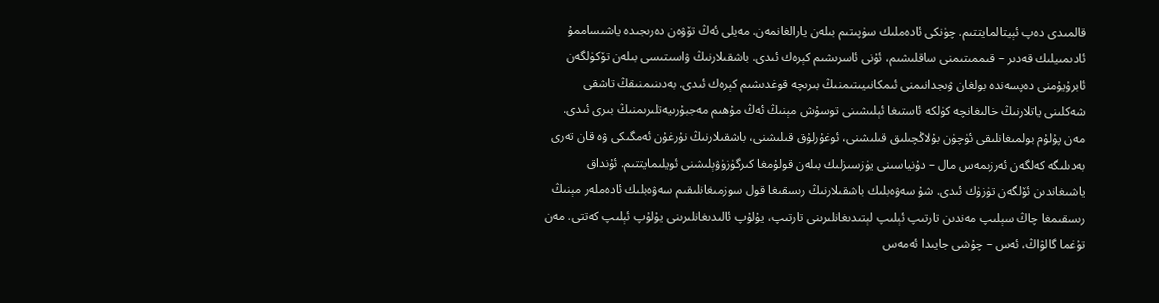قالمىدى دەپ ئېيتالمايتتىم. چۈنكى ئادەملىك سۈپىتىم بىلەن يارالغانمەن. مەيلى ئەڭ تۆۋەن دەرىجىدە ياشىساممۇ ئادىمىيلىك قەدىر – قىممىتىمنى ساقلىشىم، ئۇنى ئاسرىشىم كېرەك ئىدى. باشقىلارنىڭ ۋاسىتىسى بىلەن تۆكۈلگەن ئابرۇيۇمنى دەپسەندە بولغان ۋىجدانىمنى ئىمكانىيىتىمنىڭ بىرىچە قوغدىشىم كېرەك ئىدى. بەدىنىمنىقڭ تاشقى شەكلىنى ياتلارنىڭ خالىغانچە كۈلكە ئاستىغا ئېلىشىنى توسۇش مېنىڭ ئەڭ مۇھىم مەجبۇرىيەتلىرىمنىڭ بىرى ئىدى. مەن پۇلۇم بولمىغانلىقى ئۈچۈن بۇلاڭچىلىق قىلىشنى، ئوغۇرلۇق قىلىشنى، باشقىلارنىڭ نۇرغۇن ئەمگىكى ۋە قان تەرى بەدىلىگە كەلگەن ئەرزىمەس مال – دۇنياسىنى يۈزسىزلىك بىلەن قولۇمغا كىرگۈزۈۋېلىشنى ئويلىمايتتىم. ئۇنداق ياشىغاندىن ئۆلگەن تۈزۈك ئىدى. شۇ سەۋەبلىك باشقىلارنىڭ رىسقىغا قول سوزمىغانلىقىم سەۋەبلىك ئادەملەر مېنىڭ رىسقىمغا چاڭ سېلىپ مەندىن تارتىپ ئېلىپ لېتىدىغانلىرىنى تارتىپ، يۇلۇپ ئالىدىغانلىرىنى يۇلۇپ ئېلىپ كەتتى. مەن تۇغما گالۋاڭ، ئەس – چۇشى جايىدا ئەمەس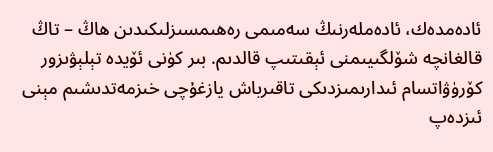ئادەمدەك، ئادەملەرنىڭ سەمىمى رەھىمسىزلىكىدىن ھاڭ – تاڭ قالغانچە شۆلگىيىمنى ئېقىتىپ قالدىم. بىر كۈنى ئۆيدە تېلېۋىزور كۆرۈۋاتسام ئىدارىمىزدىكى تاقىرباش يازغۇچى خىزمەتدىشىم مېنى ئىزدەپ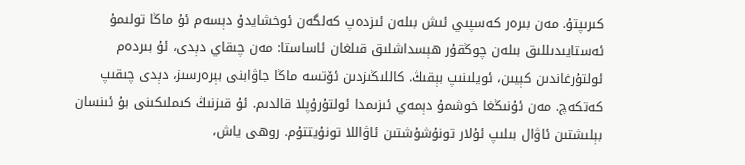كىرىپتۇ. مەن بىرەر كەسپىي ئىش بىلەن ئىزدەپ كەلگەن ئوخشايدۇ دېسەم ئۇ ماڭا تولىمۇ ئەستايىدىللىق بىلەن چوڭقۇر ھېسداشلىق قىلغان ئاساستا: مەن چىقاي دېدى، ئۇ بىردەم ئولتۇرغاندىن كېيىن، ئويلىنىپ بېقىڭ. كاللىڭىزدىن ئۆتسە ماڭا جاۋابنى بېرەرسىز، دېدى چىقىپ كەتكەچ. مەن ئۇنىڭغا خوشمۇ دېمەي ئىزىمدا ئولتۇرۇپلا قالدىم. ئۇ قىزنىڭ كىملىكىنى بۇ ئىنسان بېلىشتىن ئاۋال بىلىپ ئۇلار تونۇشۇشتىن ئاۋاللا تونۇيتتۇم. روھى ياش،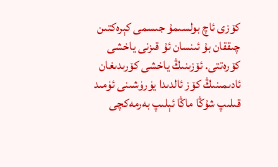كۆزى ئاچ بولسىمۇ جىسمى كېرەكتىن چىققان بۇ ئىنسان ئۇ قىزنى ياخشى كۆرەتتى. ئۆزىنىڭ ياخشى كۆرىدىغان ئادىمىنىڭ كۆز ئالدىدا يۈرۈشىنى ئۈمىد قىلىپ شۇڭا ماڭا ئېلىپ بەرمەكچى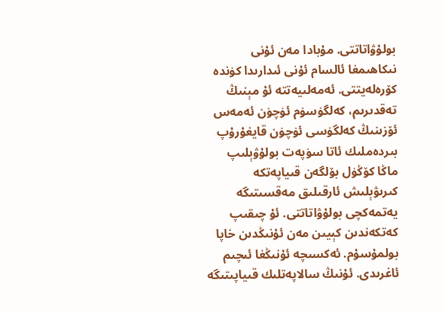بولۇۋاتاتتى. مۇبادا مەن ئۇنى نىكاھىمغا ئالسام ئۇنى ئىدارىدا كۈندە كۆرەلەيتتى. ئەمەلىيەتتە ئۇ مېنىڭ تەقدىرىم، كەلگۈسۈم ئۈچۈن ئەمەس ئۆزىنىڭ كەلگۈسى ئۈچۈن قايغۇرۇپ بىردەملىك ئاتا سۈپەت بولۇۋېلىپ ماڭا كۆڭۈل بۆلگەن قىياپەتكە كىرىۋېلىش ئارقىلىق مەقسىتىگە يەتمەكچى بولۇۋاتاتتى. ئۇ چىقىپ كەتكەندىن كېيىن مەن ئۇنىڭدىن خاپا بولمۇسۇم. ئەكسىچە ئۇنىڭغا ئىچىم ئاغرىدى. ئۇنىڭ سالاپەتلىك قىياپىتىگە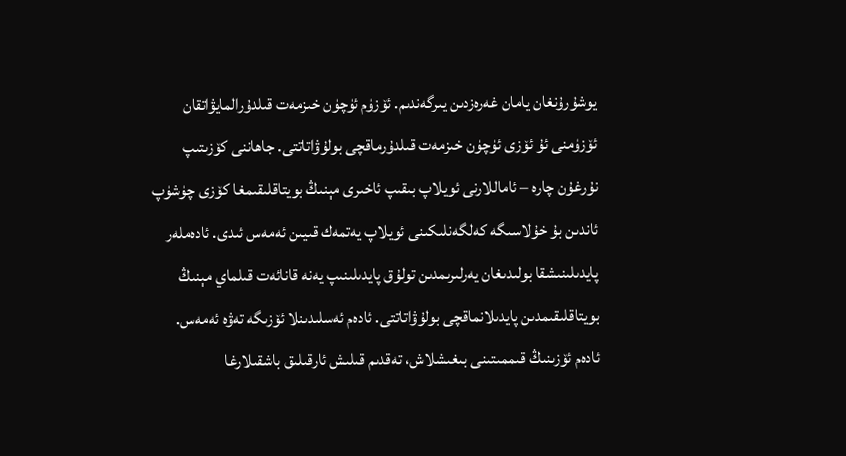يوشۇرۇنغان يامان غەرەزدىن يىرگەندىم. ئۆزۈم ئۈچۈن خىزمەت قىلدۇرالمايۋاتقان ئۆزۈمنى ئۇ ئۆزى ئۈچۈن خىزمەت قىلدۇرماقچى بولۇۋاتاتتى. جاھاننى كۆزىتىپ نۇرغۇن چارە – ئاماللارنى ئويلاپ بىقىپ ئاخىرى مېنىڭ بويتاقلىقىمغا كۆزى چۈشۈپ ئاندىن بۇ خۇلاسىگە كەلگەنلىكىنى ئويلاپ يەتمەك قىيىن ئەمەس ئىدى. ئادەملەر پايدىلىنىشقا بولىدىغان يەرلىرىمدىن تولۇق پايدىلىنىپ يەنە قانائەت قىلماي مېنىڭ بويتاقلىقىمدىن پايدىلانماقچى بولۇۋاتاتتى. ئادەم ئەسلىدىنلا ئۆزىگە تەۋە ئەمەس. ئادەم ئۆزىنىڭ قىممىتىنى بىغىشلاش، تەقدىم قىلىش ئارقىلىق باشقىلارغا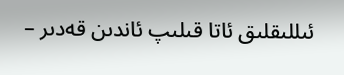ئىللىقلىق ئاتا قىلىپ ئاندىن قەدىر –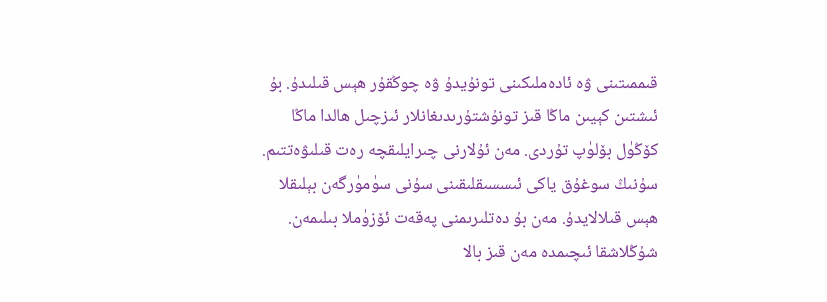قىممىتىنى ۋە ئادەملىكىنى تونۇيدۇ ۋە چوڭقۇر ھېس قىلىدۇ. بۇ ئىشتىن كېيىن ماڭا قىز تونۇشتۇرىدىغانلار ئىزچىل ھالدا ماڭا كۆڭۈل بۆلۈپ تۇردى. مەن ئۇلارنى چىرايلىقچە رەت قىلىۋەتتىم. سۇنىڭ سوغۇق ياكى ئىسسىقلىقىنى سۇنى سۈمۈرگەن بېلىقلا ھېس قىلالايدۇ. مەن بۇ دەتلىرىمنى پەقەت ئۆزۈملا بىلىمەن. شۇڭلاشقا ئىچىمدە مەن قىز بالا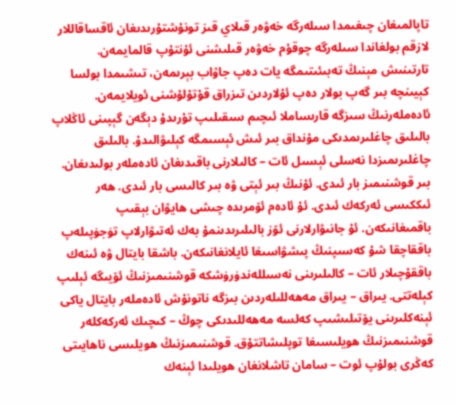تاپالمىغان چىغىمدا سىلەرگە خەۋەر قىلاي قىز تونۇشتۇرىدىغان ئاقساقاللار لازقم بولغاندا سىلەرگە چوقۇم خەۋەر قىلىشنى ئۇنتۇپ قالمايمەن. تارتىنىش مېنىڭ تەبىئىتىمگە يات دەپ جاۋاب بېرىمەن، تىشىمدا بولسا كېيىنچە بىر گەپ بولار دەپ ئۇلاردىن تىزراق قۇتۇلۇشنى ئويلايمەن. ئادەملەرنىڭ سىزگە قارىساملا ئىچىم سىقىلىپ تۇرىدۇ دېگەن گېپىنى ئاڭلاپ بالىلىق چاغلىرىمدىكى مۇنداق بىر ئىش ئېسىمگە كېلىۋالىدۇ. بالىلىق چاغلىرىمىزدا نەسلى ئېسىل ئات – كالىلارنى باقىدىغان ئادەملەر بولىدىغان. بىر قوشنىمىز بار ئىدى. ئۇنىڭ بىر ئېتى ۋە بىر كالىسى بار ئىدى. ھەر ئىككىسى ئەركەك ئىدى. ئۇ ئادەم ئۆمرىدە چىشى ھايۋان بېقىپ باقمىغانىكەن. ئۇ جانىۋارلارنى ئۆز بالىلىرىدىنمۇ بەك ئەتىۋارلاپ تۈجۈپىلەپ باققاچقا شۇ كەسىپنىڭ پىشۋاسىغا ئايلانغانىكەن. باشقا بايتال ۋە ئىنەك باققۇچىلار ئات – كالىلىرىنى نەسىللەندۈرۈشكە قوشنىمىزنىڭ ئۆيىگە ئېلىپ كېلەتتى. يىراق – يىراق مەھەللىلەردىن بىزگە ناتونۇش ئادەملەر بايتال ياكى ئېنەكلىرىنى يۆتىلىشىپ كەلسە مەھەللىدىكى چوڭ – كىچىك ئەركەكلەر قوشنىمىزنىڭ ھويلىسىغا توپلىشاتتۇق. قوشنىمىزنىڭ ھويلىسى ناھايىتى كەڭرى بولۇپ ئوت – سامان تاشلانغان ھويلىدا ئېنەك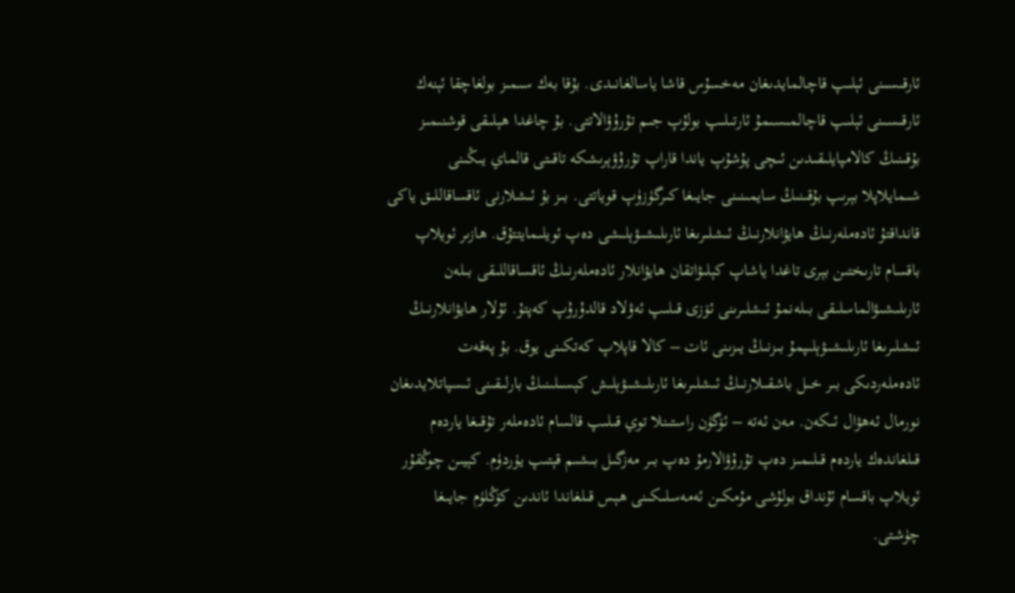ئارقىسىنى ئېلىپ قاچالمايدىغان مەخسۇس قاشا ياسالغانىدى. بۇقا بەك سىمىز بولغاچقا ئېنەك ئارقىسىنى ئېلىپ قاچالمىسىمۇ ئارتىلىپ بولۇپ جىم تۇرۇۋالاتتى. بۇ چاغدا ھېلىقى قوشنىمىز بۇقىنىڭ كالامپايلىقىدىن ئىچى پۇشۇپ ياندا قاراپ تۇرۇۋېرىشكە تاقىتى قالماي يىڭىنى شىمايلاپلا بېرىپ بۇقىنىڭ سايمىنىنى جايىغا كىرگۈزۈپ قوياتتى. بىز بۇ ئىشلارنى ئاقساقاللىق ياكى قانداقتۇ ئادەملەرنىڭ ھايۋانلارنىڭ ئىشلىرىغا ئارىلىشىۋېلىشى دەپ ئويلىمايتتۇق. ھازىر ئويلاپ باقسام تارىختىن بېرى تاغدا ياشاپ كېلىۋاتقان ھايۋانلار ئادەملەرنىڭ ئاقساقاللىقى بىلەن ئارىلىشىۋالماسلىقى بىلەنمۇ ئىشلىرىنى ئۆزى قىلىپ ئەۋلاد قالدۇرۇپ كەپتۇ. ئۇلار ھايۋانلارنىڭ ئىشلىرىغا ئارىلىشىۋېلىپمۇ بىزنىڭ يىزىنى ئات – كالا قاپلاپ كەتكىنى يوق. بۇ پەقەت ئادەملەردىكى بىر خىل باشقىلارنىڭ ئىشلىرىغا ئارىلىشىۋېلىش كېسىلىنىڭ بارلىقىنى ئىسپاتلايدىغان نورمال ئەھۋال ئىكەن. مەن ئەتە – ئۆگۈن راستىنلا توي قىلىپ قالسام ئادەملەر تۇقىغا ياردەم قىلغاندەك ياردەم قىلىمىز دەپ تۇرۇۋالارمۇ دەپ بىر مەزگىل بىشىم قېتىپ يۈردۈم. كېيىن چوڭقۇر ئويلاپ باقسام ئۇنداق بولۇشى مۇمكىن ئەمەسلىكىنى ھېس قىلغاندا ئاندىن كۆڭلۈم جايىغا چۈشتى.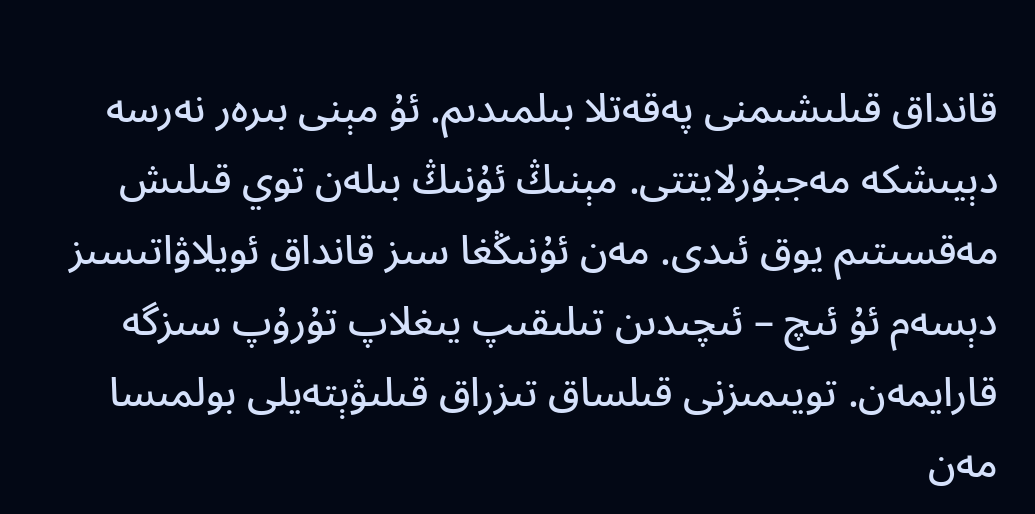قانداق قىلىشىمنى پەقەتلا بىلمىدىم. ئۇ مېنى بىرەر نەرسە دېيىشكە مەجبۇرلايتتى. مېنىڭ ئۇنىڭ بىلەن توي قىلىش مەقسىتىم يوق ئىدى. مەن ئۇنىڭغا سىز قانداق ئويلاۋاتىسىز دېسەم ئۇ ئىچ – ئىچىدىن تىلىقىپ يىغلاپ تۇرۇپ سىزگە قارايمەن. تويىمىزنى قىلساق تىزراق قىلىۋېتەيلى بولمىسا مەن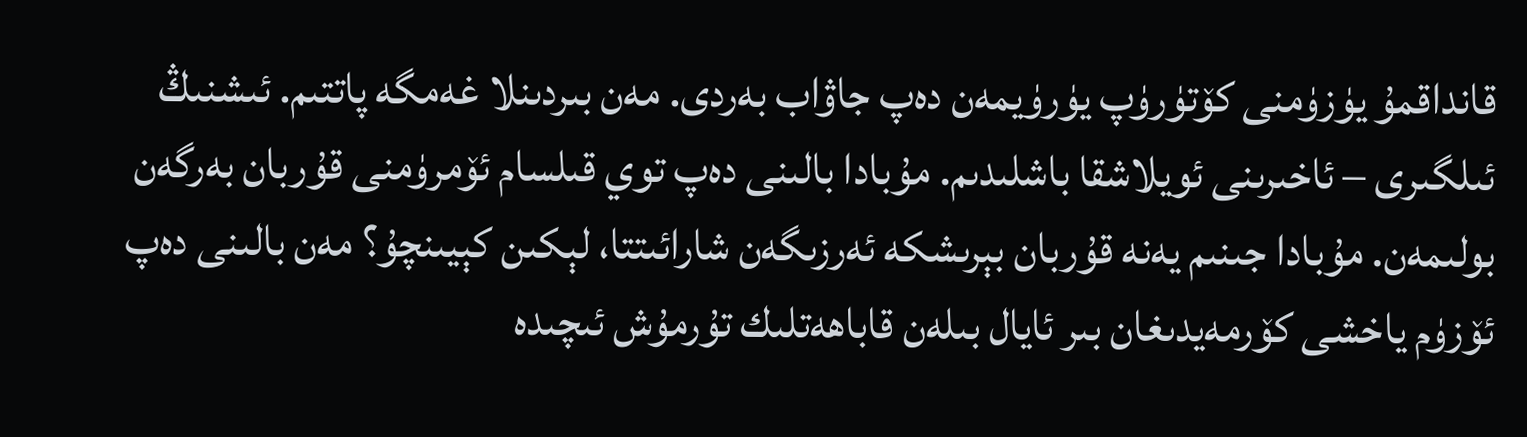قانداقمۇ يۈزۈمنى كۆتۈرۈپ يۈرۈيمەن دەپ جاۋاب بەردى. مەن بىردىنلا غەمگە پاتتىم. ئىشنىڭ ئىلگىرى – ئاخىرىنى ئويلاشقا باشلىدىم. مۇبادا بالىنى دەپ توي قىلسام ئۆمرۈمنى قۇربان بەرگەن بولىمەن. مۇبادا جىنىم يەنە قۇربان بېرىشكە ئەرزىگەن شارائىتتا، لېكىن كېيىنچۇ؟ مەن بالىنى دەپ ئۆزۈم ياخشى كۆرمەيدىغان بىر ئايال بىلەن قاباھەتلىك تۇرمۇش ئىچىدە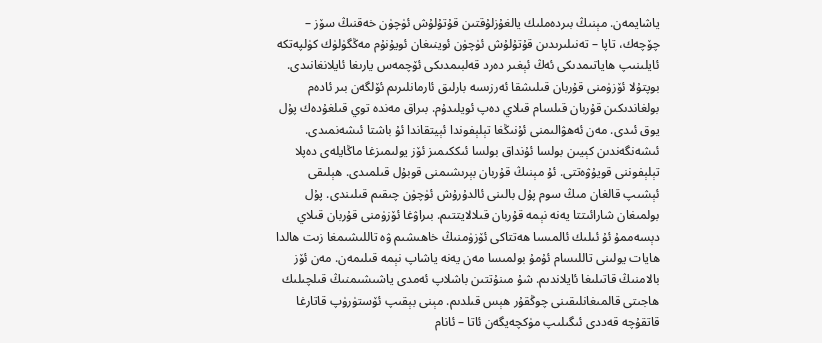ياشايمەن. مېنىڭ بىردەملىك يالغۇزلۇقتىن قۇتۇلۇش ئۈچۈن خەقنىڭ سۆز – چۆچەك، تاپا – تەنىلىرىدىن قۇتۇلۇش ئۈچۈن ئوينىغان ئويۇنۇم مەڭگۈلۈك كۈلپەتكە ئايلىنىپ ھاياتىمدىكى ئەڭ ئېغىر دەرد قەلبىمدىكى ئۆچمەس يارىغا ئايلانغانىدى. بوپتۇلا ئۆزۈمنى قۇربان قىلىشقا ئەرزىسە بارلىق ئارمانلىرىم ئۆلگەن بىر ئادەم بولغاندىكىن قۇربان قىلسام قىلاي دەپ ئويلىدۇم. بىراق مەندە توي قىلغۇدەك پۇل يوق ئىدى. مەن ئەھۋالىمنى ئۇنىڭغا تېلېفوندا ئېيتقاندا ئۇ باشتا ئىشەنمىدى. ئىشەنگەندىن كېيىن بولسا ئۇنداق بولسا ئىككىمىز ئۆز يولىمىزغا ماڭايلەى دەپلا تېلېفوننى قويۇۋەتتى. ئۇ مېنىڭ قۇربان بېرىشىمنى قوبۇل قىلمىدى. ھېلىقى ئېشىپ قالغان مىڭ سوم پۇل بالىنى ئالدۇرۇش ئۈچۈن چىقىم قىلىندى. پۇل بولمىغان شارائىتتا يەنە نېمە قۇربان قىلالايتتىم. بىراۋغا ئۆزۈمنى قۇربان قىلاي دېسەممۇ ئۇ ئىلىك ئالمىسا ھەتتاكى ئۆزۈمنىڭ خاھىشىم ۋە تاللىشىمغا زىت ھالدا ھايات يولىنى تاللىسام ئۇمۇ بولمىسا مەن يەنە ياشاپ نېمە قىلىمەن. مەن ئۆز بالامنىڭ قاتىلىغا ئايلاندىم. شۇ مىنۇتتىن باشلاپ ئەمدى ياشىشىمنىڭ قىلچىلىك ھاجىتى قالمىغانلىقىنى چوڭقۇر ھېس قىلدىم. مېنى بېقىپ ئۆستۈرۈپ قاتارغا قاتقۇچە قەددى ئىگىلىپ مۈكچەيگەن ئاتا – ئانام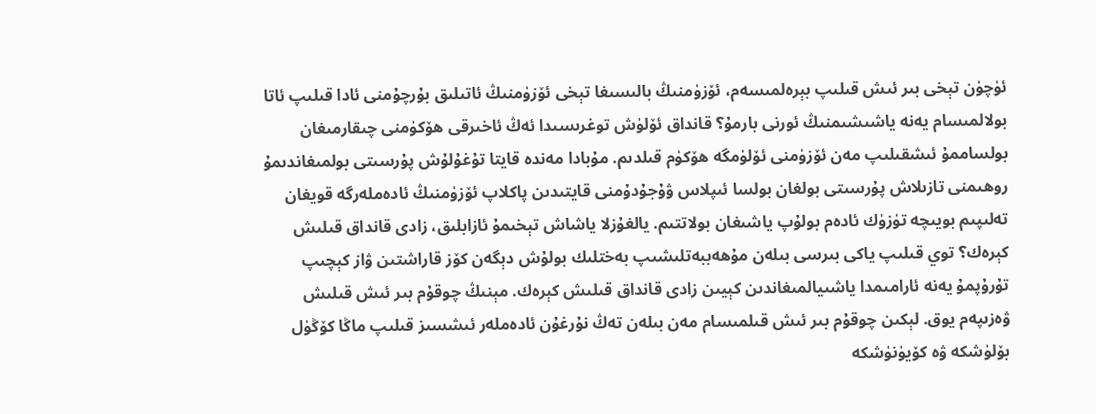ئۈچۈن تېخى بىر ئىش قىلىپ بېرەلمىسەم، ئۆزۈمنىڭ بالىسىغا تېخى ئۆزۈمنىڭ ئاتىلىق بۇرچۇمنى ئادا قىلىپ ئاتا بولالمىسام يەنە ياشىشىمنىڭ ئورنى بارمۇ؟ قانداق ئۆلۈش توغرىسىدا ئەڭ ئاخىرقى ھۆكۈمنى چىقارمىغان بولساممۇ ئىشقىلىپ مەن ئۆزۈمنى ئۆلۈمگە ھۆكۈم قىلدىم. مۇبادا مەندە قايتا تۇغۇلۇش پۇرسىتى بولمىغاندىمۇ روھىمنى تازىلاش پۇرسىتى بولغان بولسا ئىپلاس ۋۇجۇدۇمنى قايتىدىن پاكلاپ ئۆزۈمنىڭ ئادەملەرگە قويغان تەلىپىم بويىچە تۈزۈك ئادەم بولۇپ ياشىغان بولاتتىم. يالغۇزلا ياشاش تېخىمۇ ئازابلىق، زادى قانداق قىلىش كېرەك؟ توي قىلىپ ياكى بىرسى بىلەن مۇھەببەتلىشىپ بەختلىك بولۇش دېگەن كۆز قاراشتىن ۋاز كېچىپ تۇرۇپمۇ يەنە ئارامىمدا ياشىيالمىغاندىن كېيىن زادى قانداق قىلىش كېرەك. مېنىڭ چوقۇم بىر ئىش قىلىش ۋەزىپەم يوق. لېكىن چوقۇم بىر ئىش قىلمىسام مەن بىلەن تەڭ نۇرغۇن ئادەملەر ئىشسىز قىلىپ ماڭا كۆڭۈل بۆلۈشكە ۋە كۆيۈنۈشكە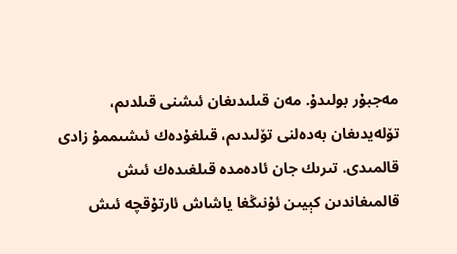مەجبۇر بولىدۇ. مەن قىلىدىغان ئىشنى قىلدىم، تۆلەيدىغان بەدەلنى تۆلىدىم، قىلغۇدەك ئىشىممۇ زادى قالمىدى. تىرىك جان ئادەمدە قىلغىدەك ئىش قالمىغاندىن كېيىن ئۇنىڭغا ياشاش ئارتۇقچە ئىش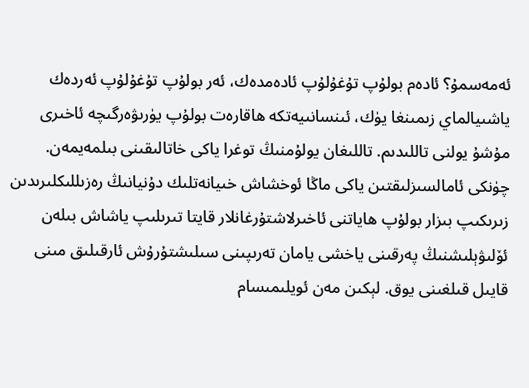ئەمەسمۇ؟ ئادەم بولۇپ تۇغۇلۇپ ئادەمدەك، ئەر بولۇپ تۇغۇلۇپ ئەردەك ياشىيالماي زىمىنغا يۈك، ئىنسانىيەتكە ھاقارەت بولۇپ يۈرىۋەرگىچە ئاخىرى مۇشۇ يولنى تاللىدىم. تاللىغان يولۇمنىڭ توغرا ياكى خاتالىقىنى بىلمەيمەن. چۈنكى ئامالسىزلىقتىن ياكى ماڭا ئوخشاش خىيانەتلىك دۇنيانىڭ رەزىللىكلىرىدىن زىرىكىپ بىزار بولۇپ ھاياتنى ئاخىرلاشتۇرغانلار قايتا تىرىلىپ ياشاش بىلەن ئۆلىۋېلىشنىڭ پەرقىنى ياخشى يامان تەرىپىنى سىلىشتۇرۇش ئارقىلىق مىنى قايىل قىلغىنى يوق. لېكىن مەن ئويلىمىسام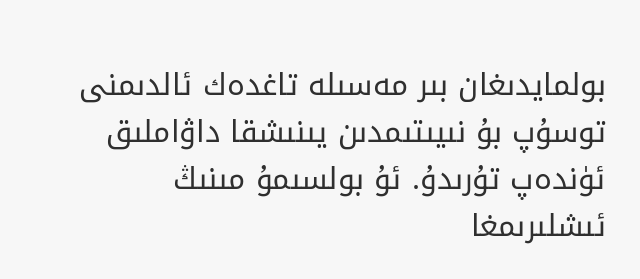بولمايدىغان بىر مەسىلە تاغدەك ئالدىمنى توسۇپ بۇ نىيىتىمدىن يىنىشقا داۋاملىق ئۈندەپ تۇرىدۇ. ئۇ بولسىمۇ مىنىڭ ئىشلىرىمغا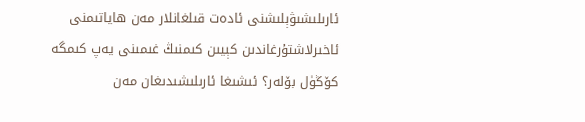ئارىلىشىۋېلىشنى ئادەت قىلغانلار مەن ھاياتىمنى ئاخىرلاشتۇرغاندىن كېيىن كىمنىڭ غىمىنى يەپ كىمگە كۆڭۈل بۆلەر؟ ئىشىغا ئارىلىشىدىغان مەن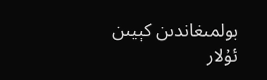بولمىغاندىن كېيىن ئۇلار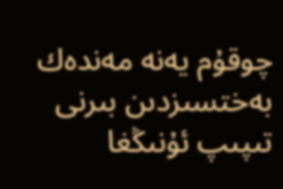چوقۇم يەنە مەندەك بەختسىزدىن بىرنى تىپىپ ئۇنىڭغا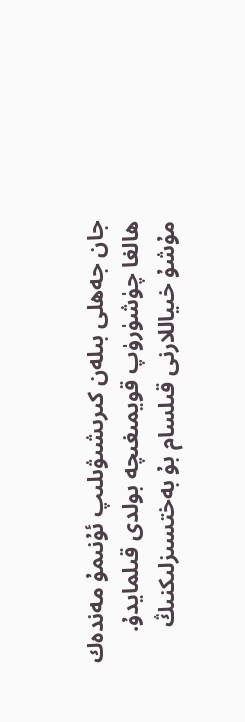جان جەھلى بىلەن كىرىشىۋىلىپ ئۇنىمۇ مەندەك ھالغا چۈشۈرۈپ قويمىغىچە بولدى قىلمايدۇ. مۇشۇ خىياللارنى قىلسام بۇ بەختسىزلىكنىڭ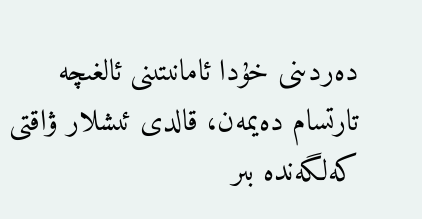دەردىنى خۇدا ئامانىتىنى ئالغىچە تارتسام دەيمەن، قالدى ئىشلار ۋاقتى كەلگەندە بىر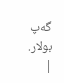گەپ بولار. |